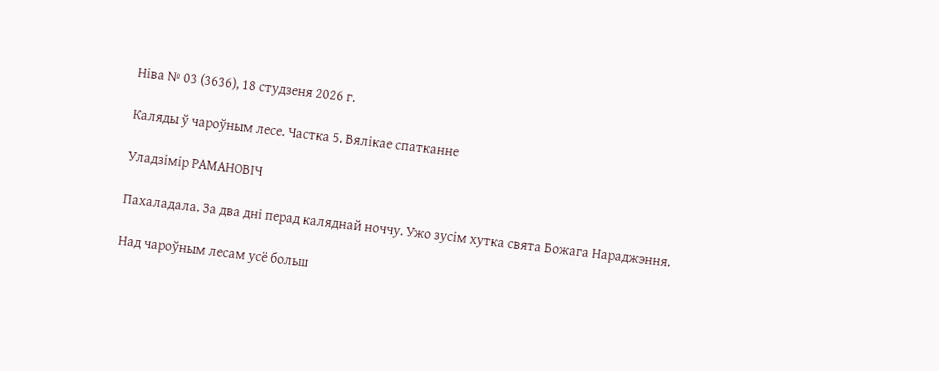Ніва № 03 (3636), 18 cтудзеня 2026 г.

Каляды ў чароўным лесе. Частка 5. Вялікае спатканне

Уладзімір РАМАНОВІЧ

Пахаладала. За два дні перад каляднай ноччу. Ужо зусім хутка свята Божага Нараджэння.

Над чароўным лесам усё больш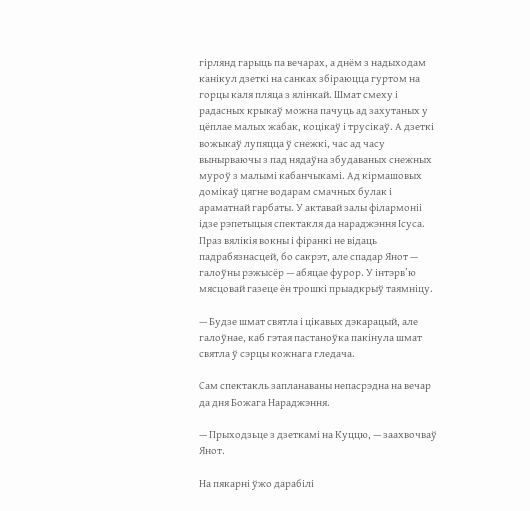гірлянд гарыць па вечарах, а днём з надыходам канікул дзеткі на санках збіраюцца гуртом на горцы каля пляца з ялінкай. Шмат смеху і радасных крыкаў можна пачуць ад захутаных у цёплае малых жабак, коцікаў і трусікаў. А дзеткі вожыкаў лупяцца ў снежкі, час ад часу вынырваючы з пад нядаўна збудаваных снежных муроў з малымі кабанчыкамі. Ад кірмашовых домікаў цягне водарам смачных булак і араматнай гарбаты. У актавай залы філармоніі ідзе рэпетыцыя спектакля да нараджэння Ісуса. Праз вялікія вокны і фіранкі не відаць падрабязнасцей, бо сакрэт, але спадар Янот — галоўны рэжысёр — абяцае фурор. У інтэрв’ю мясцовай газеце ён трошкі прыадкрыў таямніцу.

— Будзе шмат святла і цікавых дэкарацый, але галоўнае, каб гэтая пастаноўка пакінула шмат святла ў сэрцы кожнага гледача.

Сам спектакль запланаваны непасрэдна на вечар да дня Божага Нараджэння.

— Прыходзьце з дзеткамі на Куццю, — заахвочваў Янот.

На пякарні ўжо дарабілі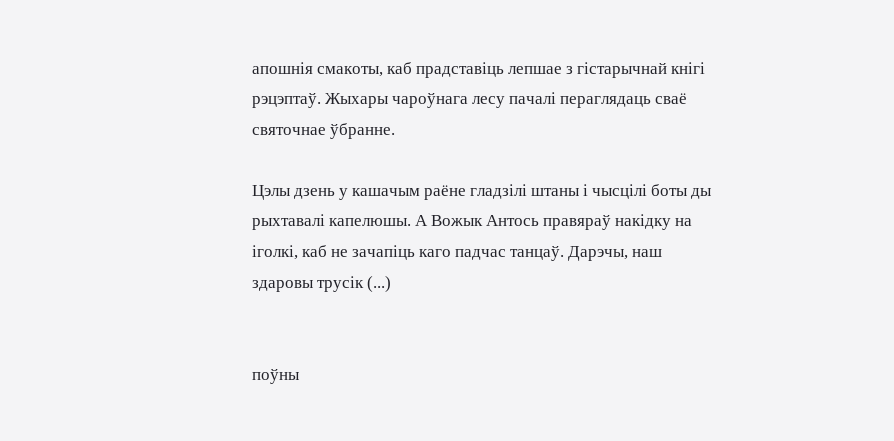апошнія смакоты, каб прадставіць лепшае з гістарычнай кнігі рэцэптаў. Жыхары чароўнага лесу пачалі пераглядаць сваё святочнае ўбранне.

Цэлы дзень у кашачым раёне гладзілі штаны і чысцілі боты ды рыхтавалі капелюшы. А Вожык Антось правяраў накідку на іголкі, каб не зачапіць каго падчас танцаў. Дарэчы, наш здаровы трусік (...)


поўны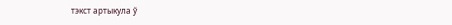тэкст артыкула ў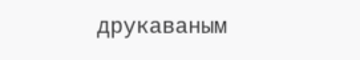друкаваным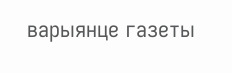варыянце газеты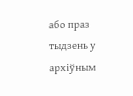або праз тыдзень у архіўным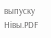выпуску Нівы.PDF